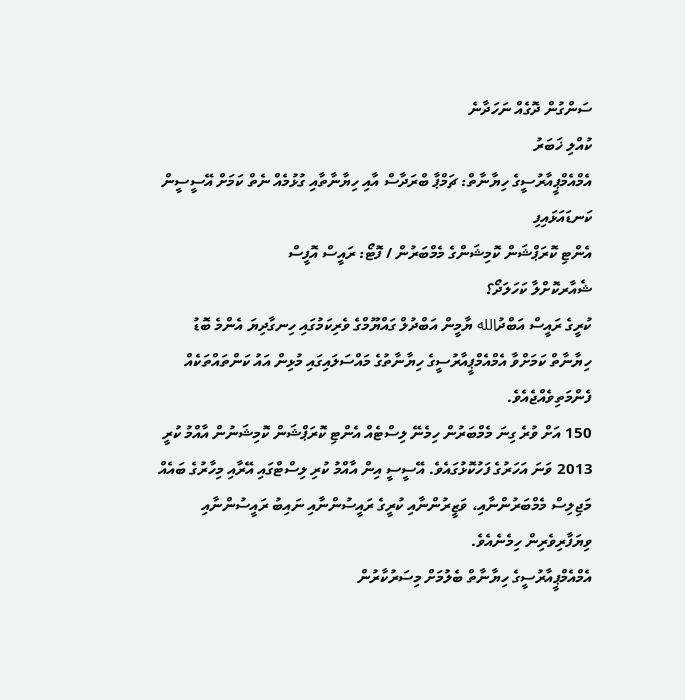ސަންގުން ދޮގެއް ނަހަދާނެ
ކުއްލި ޚަބަރު
އެމްއެމްޕީއާރުސީގެ ހިޔާނާތް: ޗަމްޕާ ބްރަދާސް އާއި ހިޔާނާތާއި ގުޅުމެއް ނެތް ކަމަށް އޭސީސީން ކަނޑައަޅައިފި
އެންޓި ކޮރަޕްޝަން ކޮމިޝަންގެ މެމްބަރުން / ފޮޓޯ: ރައީސް އޮފީސް
ޝެއާރކޮށްލާ ކަހަލަދޯ؟
ކުރީގެ ރައީސް އަބްދުالله ޔާމީން އަބްދުލް ގައްޔޫމްގެ ވެރިކަމުގައި ހިނގާދިޔަ އެންމެ ބޮޑު ހިޔާނާތް ކަމަށްވާ އެމްއެމްޕީއާރުސީގެ ހިޔާނާތުގެ މައްސަލައިގައި މުޅިން އައު ކަންތައްތަކެއް ފެންމަތިވެއްޖެއެވެ.
150 އަށް ވުރެ ގިނަ މެމްބަރުން ހިމެނޭ ލިސްޓެއް އެންޓި ކޮރަޕްޝަން ކޮމިޝަނުން އާއްމު ކުރީ 2013 ވަނަ އަހަރުގެ ފަހުކޮޅުގައެވެ. އޭސީސީ އިން އާއްމު ކުރި ލިސްޓްގައި އޭރާއި މިހާރުގެ ބައެއް މަޖިލިސް މެމްބަރުންނާއި، ވަޒީރުންނާއި ކުރީގެ ރައީސުންނާއި ނައިބު ރައީސުންނާއި ވިޔަފާރިވެރިން ހިމެނެއެވެ.
އެމްއެމްޕީއާރުސީގެ ހިޔާނާތް ބެލުމަށް މިސަރުކާރުން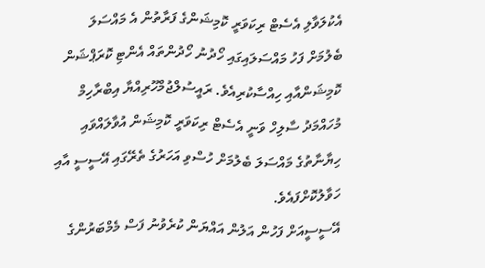އެކުލަވާލި އެސެޓް ރިކަވަރީ ކޮމިޝަންގެ ފަރާތުން އެ މައްސަލަ ބެލުމަށް ފަހު މައްސަލައިގައި ހޯދުނު ހޯދުންތައް އެންޓި ކޮރަޕްޝަން ކޮމިޝަންއާއި ހިއްސާކުރިއެވެ. ރައީސުލްޖުމްހޫރިއްޔާ އިބްރާހިމް މުހައްމަދު ސާލިހް ވަނީ އެސެޓް ރިކަވަރީ ކޮމިޝަން އުވާލައްވައި ހިޔާނާތުގެ މައްސަލަ ބެލުމަށް ހުސްވި އަހަރުގެ ތެރޭގައި އޭސީސީ އާއި ހަވާލުކޮށްފައެވެ.
އޭސީސީއަށް ފަހުން އަލުން އައްޔަން ކުރެވުނު ފަސް މެމްބަރުންގެ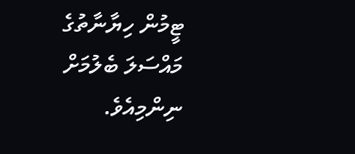ޓީމުން ހިޔާނާތުގެ މައްސަލަ ބެލުމަށް ނިންމިއެވެ.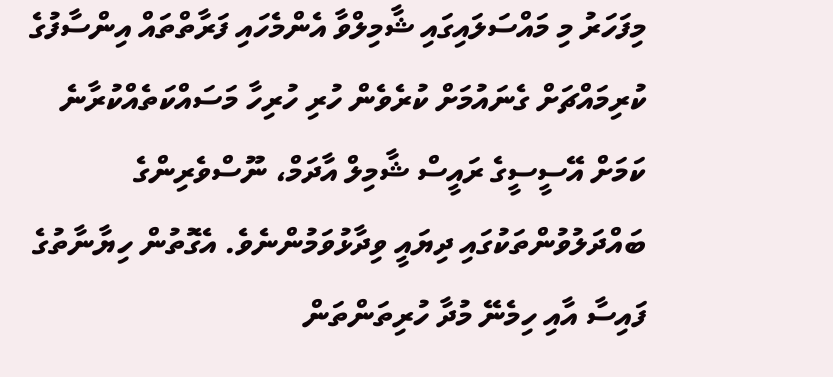މިފަހަރު މި މައްސަލައިގައި ޝާމިލްވާ އެންމެހައި ފަރާތްތައް އިންސާފުގެ ކުރިމައްޗަށް ގެނައުމަށް ކުރެވެން ހުރި ހުރިހާ މަސައްކަތެއްކުރާނެ ކަމަށް އޭސީސީގެ ރައީސް ޝާމިލް އާދަމް، ނޫސްވެރިންގެ ބައްދަލުވުންތަކުގައި ދިޔައީ ވިދާޅުވަމުންނެވެ. އެގޮތުން ހިޔާނާތުގެ ފައިސާ އާއި ހިމެނޭ މުދާ ހުރިތަންތަން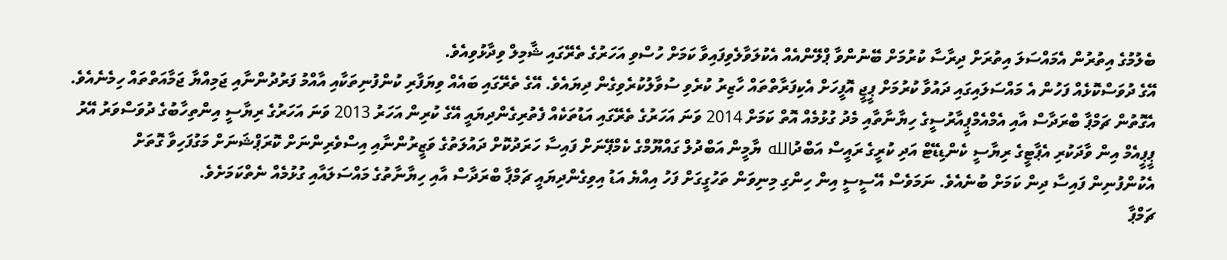ބެލުމުގެ އިތުރުން އެމައްސަލަ އިތުރަށް ދިރާސާ ކުރުމަށް ބޭނުންވާ ޕްލޭންއެއް އެކުލަވާލެވިފައިވާ ކަމަށް ހުސްވި އަހަރުގެ ތެރޭގައި ޝާމިލް ވިދާޅުވިއެވެ.
އޭގެ ދުވަސްކޮޅެއް ފަހުން އެ މައްސަލައިގައި ދައުވާ ކުރުމަށް ޕީޖީ އޮފީހަށް އެކިފަރާތްތައް ހާޒިރު ކުރެވި ސުވާލުކުރެވިގެން ދިޔައެވެ. އޭގެ ތެރޭގައި ބައެއް ވިޔަފާރި ކުންފުނިތަކާއި އާއްމު ފަރުދުންނާއި ޖަމިއްޔާ ޖަމާއަތްތައް ހިމެނެއެވެ. އެގޮތުން ޗަމްޕާ ބްރަދާސް އާއި އެމްއެމްޕީއާރުސީގެ ހިޔާނާތާއި މެދު ގުޅުމެއް އޮތް ކަމަށް 2014 ވަނަ އަހަރުގެ ތެރޭގައި އަޑުތަކެއް ފެތުރިގެންދިޔައީ އޭގެ ކުރިން އަހަރު 2013 ވަނަ އަހަރުގެ ރިޔާސީ އިންތިހާބުގެ ދުވަސްވަރު އޭރު ޕީޕީއެމް އިން ވާދަކުރި އެޕާޓީގެ ރިޔާސީ ކެންޑިޑޭޓް އަދި ކުރީގެ ރައީސް އަބްދުالله ޔާމީން އަބްދުލް ގައްޔޫމްގެ ކެމްޕޭނަށް ފައިސާ ހަރަދުކޮށް ދައުލަތުގެ ވަޒީރުންނާއި އިސްވެރިންނަށް ކޮރަޕްޝަނަށް މަގުފަހިވާ ގޮތަށް އެކުންފުނިން ފައިސާ ދިން ކަމަށް ބުނެއެވެ. ނަމަވެސް އޭސީސީ އިން ހިންގި މިނިވަން ތަހުގީގަށް ފަހު އިއްޔެ އަޑު އިވިގެންދިޔައީ ޗަމްޕާ ބްރަދާސް އާއި ހިޔާނާތުގެ މައްސަލައާއި ގުޅުމެއް ނެތްކަމަށެވެ.
ޗަމްޕާ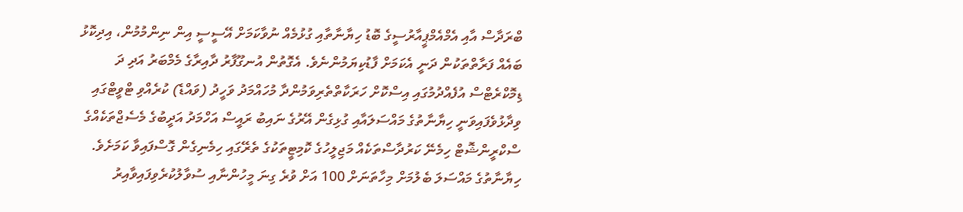ބްރަދާސް އާއި އެމްއެމްޕީއާރުސީގެ ބޮޑު ހިޔާނާތާއި ގުޅުމެއް ނުވާކަމަށް އޭސީސީ އިން ނިންމުމުން، އިދިކޮޅު ބައެއް ފަރާތްތަކުން ދަނީ އެކަމަށް ފާޑުކިޔަމުންނެވެ. އެގޮތުން އުނގޫފާރު ދާއިރާގެ މެމްބަރު އަދި ދަ ޑިމޮކްރެޓްސް އުފެއްދުމުގައި އިސްކޮށް ހަރަކާތްތެރިވަމުންދާ މުހައްމަދު ވަހީދު (ވައްޑެ) ކުރެއްވި ޓްވީޓްގައި ވިދާޅުވެފައިވަނީ ހިޔާނާތުގެ މައްސަލައާއި ގުޅިގެން އޭރުގެ ނައިބު ރައީސް އަހްމަދު އަދީބުގެ މެސެޖްތަކެއްގެ ސްކްރީންޝޮޓް ހިމެނޭ ކަރުދާސްތަކެއް މަޖިލީހުގެ ކޮމިޓީތަކުގެ ތެރޭގައި ހިމެނިގެން ގޮސްފައިވާ ކަމަށެވެ.
ހިޔާނާތުގެ މައްސަލަ ބެލުމަށް މިހާތަނަށް 100 އަށް ވުރެ ގިނަ މީހުންނާއި ސުވާލުކުރެވިފައިވާއިރު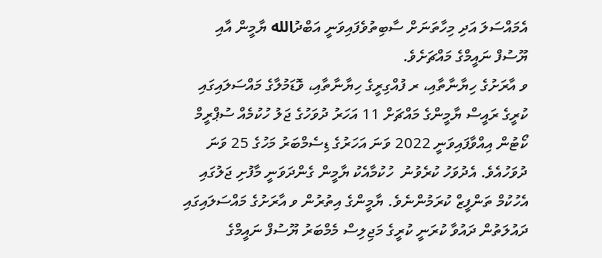އެމައްސަލަ އަދި މިހާތަނަށް ސާބިތުވެފައިވަނީ އަބްދުالله ޔާމީން އާއި ޔޫސުފް ނައީމްގެ މައްޗަށެވެ.
ވ އާރަށުގެ ހިޔާނާތާއި، ރ ފުއްގިރީގެ ހިޔާނާތާއި، ވޮޑަމުލާގެ މައްސަލައިގައި ކުރީގެ ރައީސް ޔާމީންގެ މައްޗަށް 11 އަހަރު ދުވަހުގެ ޖަލު ހުކުމެއް ސުޕްރީމް ކޯޓުން އިއްވާފައިވަނީ 2022 ވަނަ އަހަރުގެ ޑިސެމްބަރު މަހުގެ 25 ވަނަ ދުވަހުއެވެ. އެދުވަހު ކުރެވުނު  ހުކުމާއެކު ޔާމީން ގެންދަވަނީ މާފުށި ޖަލުގައި އެހުކުމް ތަންފީޒް ކުރަމުންނެވެ. ޔާމީންގެ އިތުރުން ވ އާރަށުގެ މައްސަލައިގައި ދައުލަތުން ދައުވާ ކުރަނީ ކުރީގެ މަޖިލިސް މެމްބަރު ޔޫސުފް ނައީމްގެ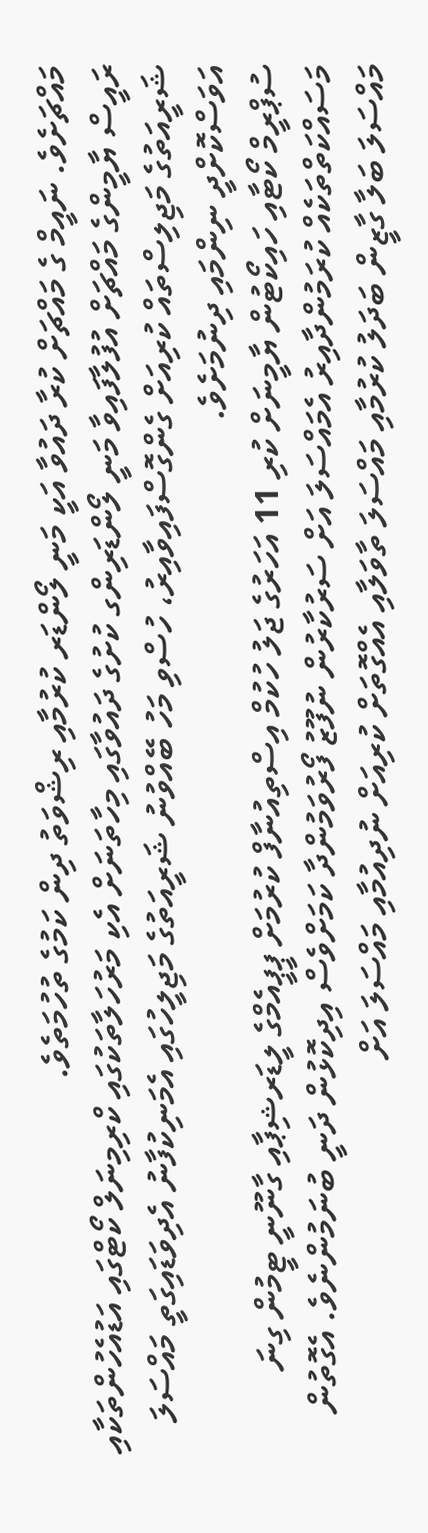މައްޗަށެވެ. ނައީމް ގެ މައްޗަށް ކުރާ ދައުވާ އަކީ މަނީ ލޯންޑަރ ކުރުމާއި ރިޝްވަތު ދިން ކަމުގެ ތުހުމަތެވެ.
ރައީސް ޔާމީންގެ މައްޗަށް އުފުލާފައިވާ މަނީ ލޯންޑަރިންގ ކުށުގެ ދައުވާގައި މިހާތަނަށް އެކި މަރުހަލާތަކުގައި ކްރިމިނަލް ކޯޓްގައި އަޑުއެހުންތަކާއި ޝަރީއަތުގެ މަޖިލިސްތައް ކުރިއަށް ގެންގޮސްފައިވާއިރު، ހުސްވި މަހު ބޭއްވުނު ޝަރީއަތުގެ މަޖިލީހުގައި އެމަނިކުފާނު އެދިވަޑައިގަތީ މައްސަލަ އަވަސްކޮށްދީ ނިންމައި ދިނުމަށެވެ.
ސުޕްރީމް ކޯޓާއި ހައިކޯޓުން ޔާމީނަށް ކުރި 11 އަހަރުގެ ޖަލު ހުކުމް އިސްތިއުނާފް ކުރުމަށް ޕީޕީއެމްގެ ލީޑަރޝިޕާއި ގާނޫނީ ޓީމުން ގިނަ މަސައްކަތްތަކެއް ކުރަމުންދާއިރު އެމައްސަލަ އަށް ސަރުކާރުން ނުފޫޒު ފޯރުވަމުންދާ ކަމަށްވެސް އިދިކޮޅުން ދަނީ ބުނަމުންނެވެ. އެގޮތުން މައްސަލަ ބަލާ ގާޒީން ބަދަލު ކުރުމާއި މައްސަލަ ތާވަލާއި އެއްގޮތަށް ކުރިއަށް ނުދިއުމާއި މައްސަލަ އަށް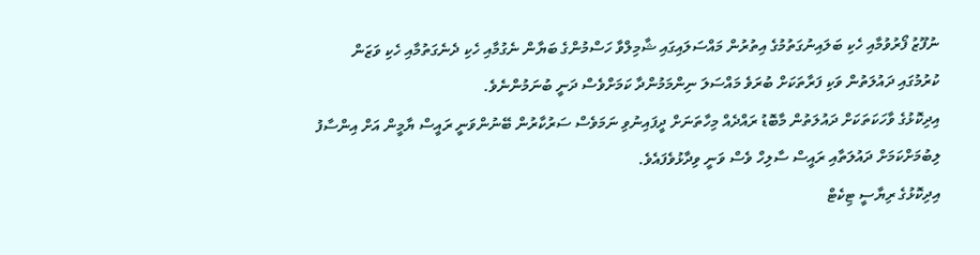ނުފޫޒު ފޯރުވުމާއި ހެކި ބަލައިނުގަތުމުގެ އިތުރުން މައްސަލައިގައި ޝާމިލްވާ ހަސްމުންގެ ބަޔާން ނެގުމާއި ހެކި ދެނެގަތުމާއި ހެކި ވަޒަން ކުރުމުގައި ދައުލަތުން ވަކި ފަރާތަކަށް ބުރަވެ މައްސަލަ ނިންމަމުންދާ ކަމަށްވެސް ދަނީ ބުނަމުންނެވެ.
އިދިކޮޅުގެ ވާހަކަތަކަށް ދައުލަތުން މާބޮޑު ރައްދެއް މިހާތަނަށް ދީފައިނުވި ނަމަވެސް ސަރުކާރުން ބޭނުންވަނީ ރައީސް ޔާމީން އަށް އިންސާފު ލިބުމަށްކަމަށް ދައުލަތާއި ރައީސް ސާލިހް ވެސް ވަނީ ވިދާޅުވެފައެވެ.
އިދިކޮޅުގެ ރިޔާސީ ޓިކެޓް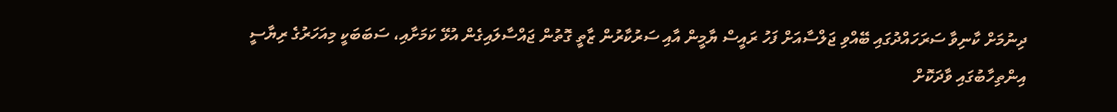ދިނުމަށް ކާނިވާ ސަރަހައްދުގައި ބޭއްވި ޖަލްސާއަށް ފަހު ރައީސް ޔާމީން އާއި ސަރުކާރުން ޒާތީ ގޮތުން ޖައްސާލައިގެން އުޅޭ ކަމަށާއި، ސަބަބަކީ މިއަހަރުގެ ރިޔާސީ އިންތިހާބުގައި ވާދަކޮށް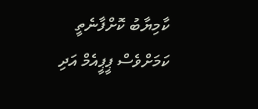ކާމިޔާބު ކޮށްފާނެތީ ކަމަށްވެސް ޕީޕީއެމް އަދި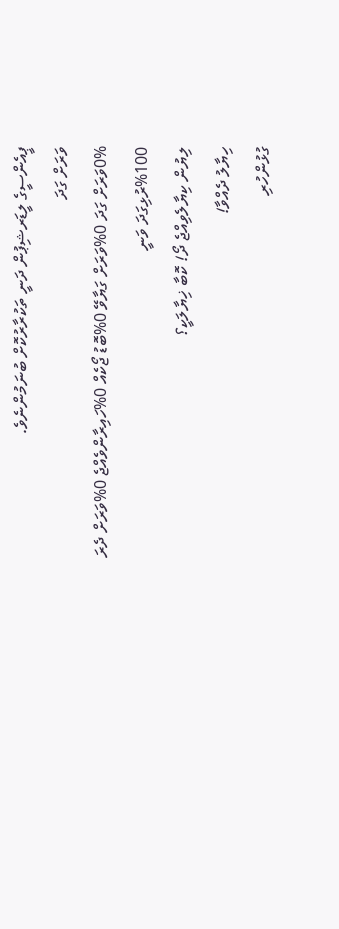ޕީއެންސީގެ ލީޑަރޝިޕުން ދަނީ ތަކުރާރުކޮށް ބުނަމުންނެވެ.
ވަރަށް ގަދަ
0%ވަރަށް ގަދަ 0%ވަރަށް ގަޔާވޭ 0%ބޮޑު ޖޯކެއް 0%ހައިރާންވެއްޖެ 0%ވަރަށް ދެރަ 100%ރުޅިގަދަ ވަނީ
ލިޔުން ކިޔާލެވިއްޖެ ދޯ! ކޮބާ ޚިޔާލަކީ؟
ހިޔާލު ދެއްވާ!
ގުޅުންހުރި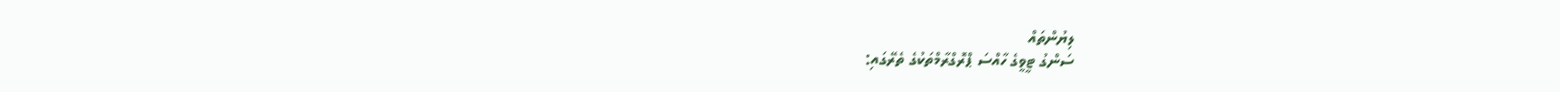ލިޔުންތައް
ސަންގު ޓީވީގެ ހާއްސަ ޕްރޮގްރާމްތަކުގެ ތެރޭގައި: